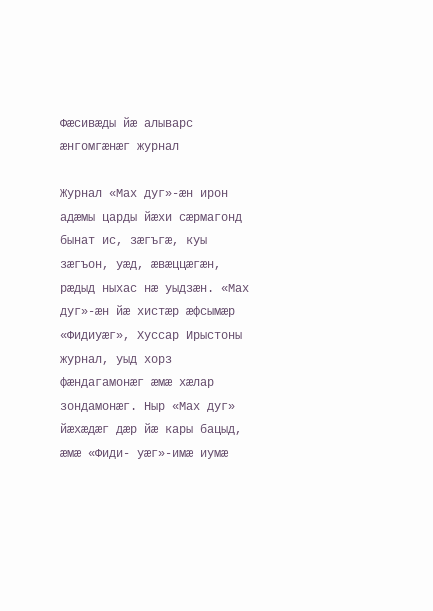Фæсивæды йæ алыварс æнгомгæнæг журнал

Журнал «Мах дуг»-æн ирон адæмы царды йæхи сæрмагонд бынат ис, зæгъгæ, куы зæгъон, уæд, æвæццæгæн, рæдыд ныхас нæ уыдзæн. «Мах дуг»-æн йæ хистæр æфсымæр «Фидиуæг», Хуссар Ирыстоны журнал, уыд хорз фæндагамонæг æмæ хæлар зондамонæг. Ныр «Мах дуг» йæхæдæг дæр йæ кары бацыд, æмæ «Фиди- уæг»-имæ иумæ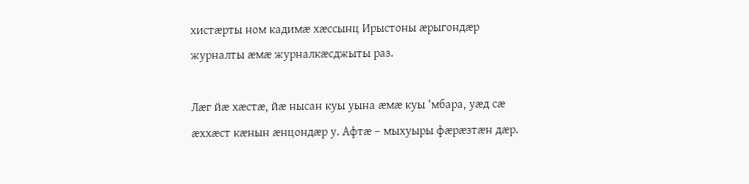хистæрты ном кадимæ хæссынц Ирыстоны æрыгондæр журналты æмæ журналкæсджыты раз.

Лæг йæ хæстæ, йæ нысан куы уына æмæ куы ‘мбара, уæд сæ æххæст кæнын æнцондæр у. Афтæ – мыхуыры фæрæзтæн дæр.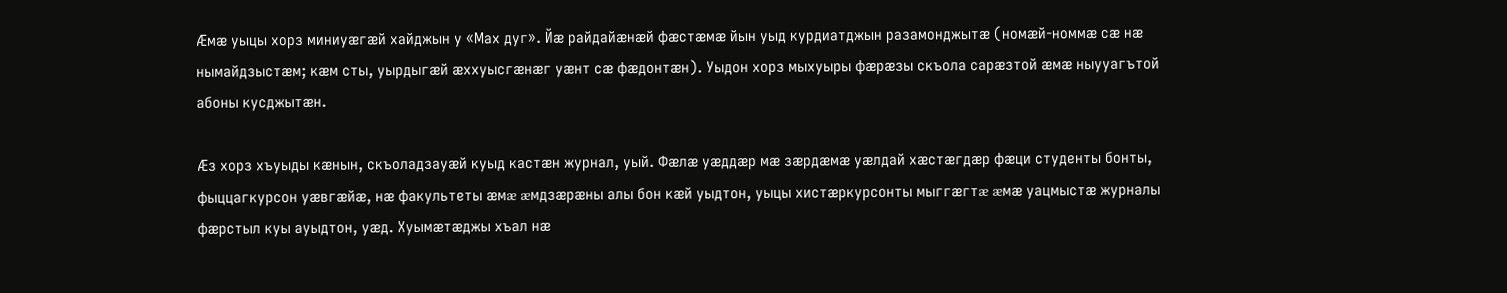Æмæ уыцы хорз миниуæгæй хайджын у «Мах дуг». Йæ райдайæнæй фæстæмæ йын уыд курдиатджын разамонджытæ (номæй-номмæ сæ нæ нымайдзыстæм; кæм сты, уырдыгæй æххуысгæнæг уæнт сæ фæдонтæн). Уыдон хорз мыхуыры фæрæзы скъола сарæзтой æмæ ныууагътой абоны кусджытæн.

Æз хорз хъуыды кæнын, скъоладзауæй куыд кастæн журнал, уый. Фæлæ уæддæр мæ зæрдæмæ уæлдай хæстæгдæр фæци студенты бонты, фыццагкурсон уæвгæйæ, нæ факультеты æмæ æмдзæрæны алы бон кæй уыдтон, уыцы хистæркурсонты мыггæгтæ æмæ уацмыстæ журналы фæрстыл куы ауыдтон, уæд. Хуымæтæджы хъал нæ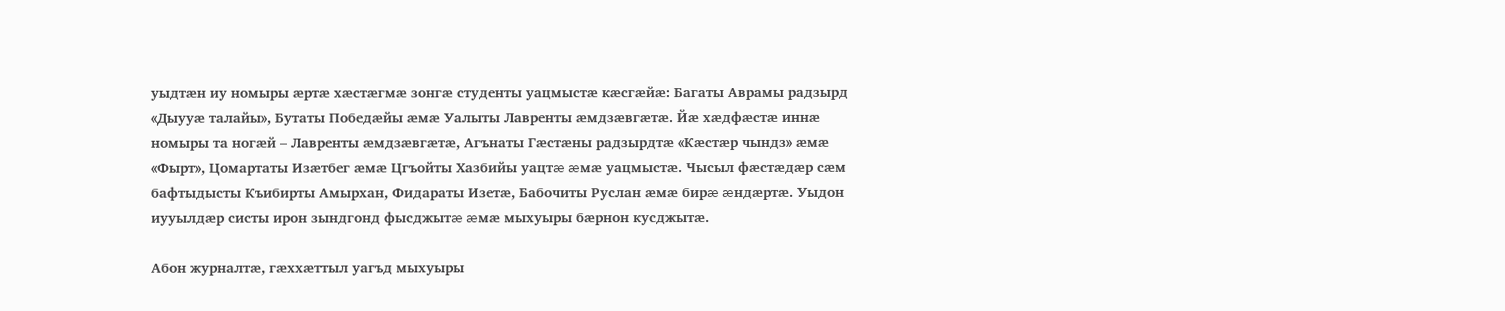уыдтæн иу номыры æртæ хæстæгмæ зонгæ студенты уацмыстæ кæсгæйæ: Багаты Аврамы радзырд «Дыууæ талайы», Бутаты Победæйы æмæ Уалыты Лавренты æмдзæвгæтæ. Йæ хæдфæстæ иннæ номыры та ногæй – Лавренты æмдзæвгæтæ, Агънаты Гæстæны радзырдтæ «Кæстæр чындз» æмæ «Фырт», Цомартаты Изæтбег æмæ Цгъойты Хазбийы уацтæ æмæ уацмыстæ. Чысыл фæстæдæр сæм бафтыдысты Къибирты Амырхан, Фидараты Изетæ, Бабочиты Руслан æмæ бирæ æндæртæ. Уыдон иууылдæр систы ирон зындгонд фысджытæ æмæ мыхуыры бæрнон кусджытæ.

Абон журналтæ, гæххæттыл уагъд мыхуыры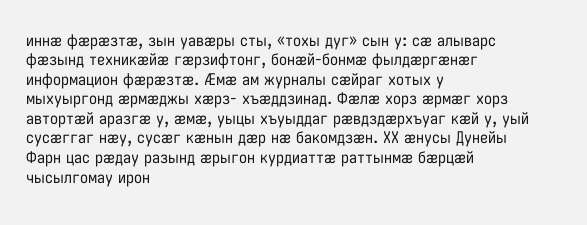иннæ фæрæзтæ, зын уавæры сты, «тохы дуг» сын у: сæ алыварс фæзынд техникæйæ гæрзифтонг, бонæй-бонмæ фылдæргæнæг информацион фæрæзтæ. Æмæ ам журналы сæйраг хотых у мыхуыргонд æрмæджы хæрз- хъæддзинад. Фæлæ хорз æрмæг хорз автортæй аразгæ у, æмæ, уыцы хъуыддаг рæвдздæрхъуаг кæй у, уый сусæггаг нæу, сусæг кæнын дæр нæ бакомдзæн. ХХ æнусы Дунейы Фарн цас рæдау разынд æрыгон курдиаттæ раттынмæ бæрцæй чысылгомау ирон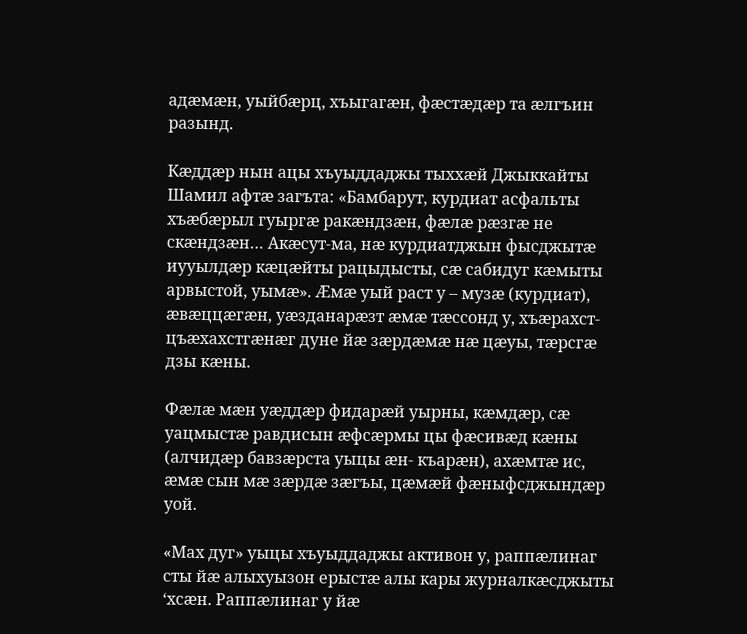адæмæн, уыйбæрц, хъыгагæн, фæстæдæр та æлгъин разынд.

Кæддæр нын ацы хъуыддаджы тыххæй Джыккайты Шамил афтæ загъта: «Бамбарут, курдиат асфальты хъæбæрыл гуыргæ ракæндзæн, фæлæ рæзгæ не скæндзæн… Акæсут-ма, нæ курдиатджын фысджытæ иууылдæр кæцæйты рацыдысты, сæ сабидуг кæмыты арвыстой, уымæ». Æмæ уый раст у – музæ (курдиат), æвæццæгæн, уæзданарæзт æмæ тæссонд у, хъæрахст-цъæхахстгæнæг дуне йæ зæрдæмæ нæ цæуы, тæрсгæ дзы кæны.

Фæлæ мæн уæддæр фидарæй уырны, кæмдæр, сæ уацмыстæ равдисын æфсæрмы цы фæсивæд кæны (алчидæр бавзæрста уыцы æн- къарæн), ахæмтæ ис, æмæ сын мæ зæрдæ зæгъы, цæмæй фæныфсджындæр уой.

«Мах дуг» уыцы хъуыддаджы активон у, раппæлинаг сты йæ алыхуызон ерыстæ алы кары журналкæсджыты ‘хсæн. Раппæлинаг у йæ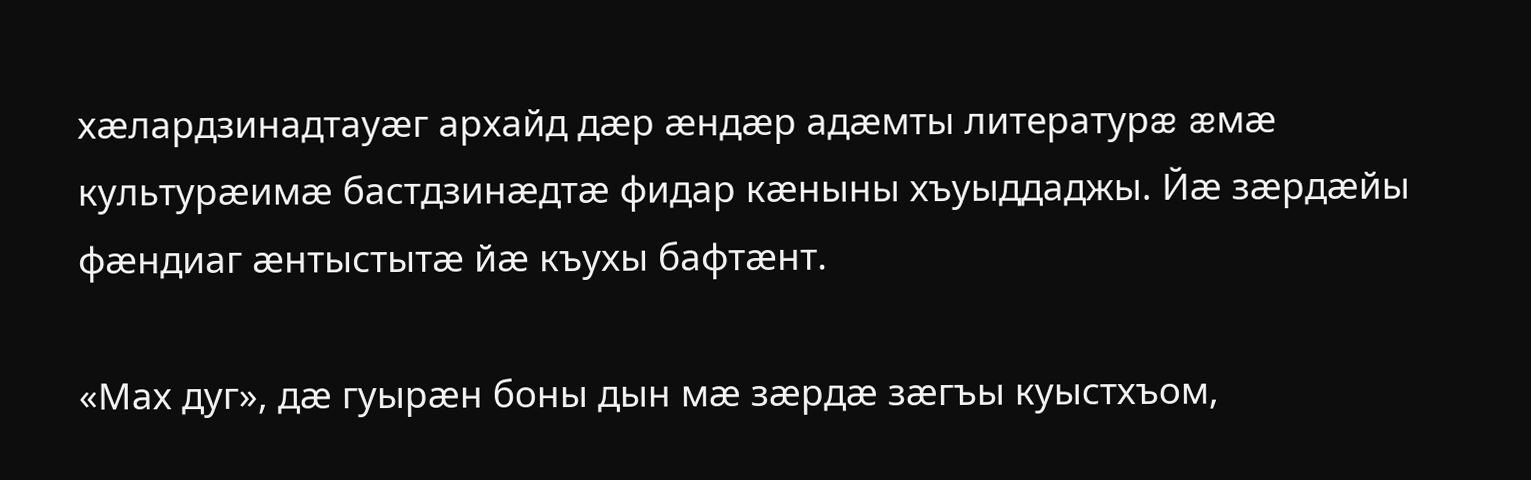хæлардзинадтауæг архайд дæр æндæр адæмты литературæ æмæ культурæимæ бастдзинæдтæ фидар кæныны хъуыддаджы. Йæ зæрдæйы фæндиаг æнтыстытæ йæ къухы бафтæнт.

«Мах дуг», дæ гуырæн боны дын мæ зæрдæ зæгъы куыстхъом,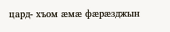цард- хъом æмæ фæрæзджын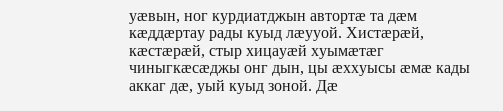уæвын, ног курдиатджын автортæ та дæм кæддæртау рады куыд лæууой. Хистæрæй, кæстæрæй, стыр хицауæй хуымæтæг чиныгкæсæджы онг дын, цы æххуысы æмæ кады аккаг дæ, уый куыд зоной. Дæ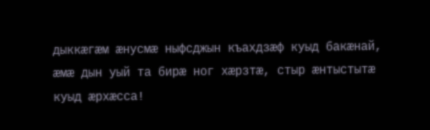дыккæгæм æнусмæ ныфсджын къахдзæф куыд бакæнай, æмæ дын уый та бирæ ног хæрзтæ, стыр æнтыстытæ куыд æрхæсса!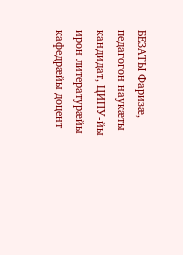БЕЗАТЫ Фаризæ,
педагогон наукæты кандидат, ЦИПУ-йы ирон литературæйы кафедрæйы доцент